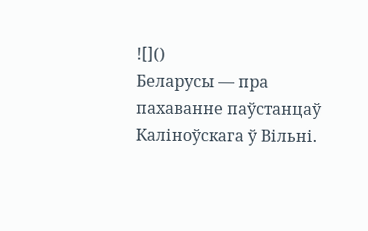![]()
Беларусы — пра пахаванне паўстанцаў Каліноўскага ў Вільні.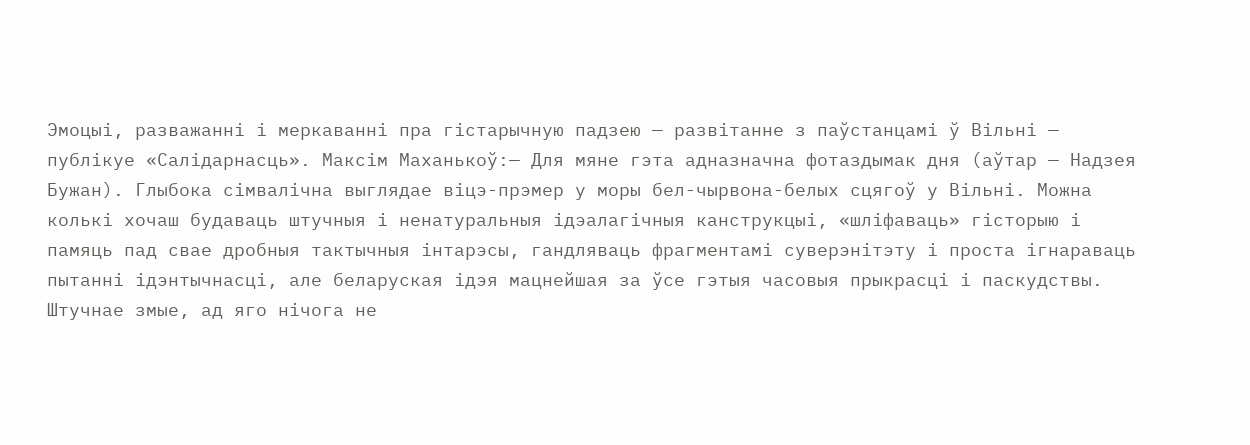Эмоцыі, разважанні і меркаванні пра гістарычную падзею — развітанне з паўстанцамі ў Вільні — публікуе «Салідарнасць». Максім Маханькоў:— Для мяне гэта адназначна фотаздымак дня (аўтар — Надзея Бужан). Глыбока сімвалічна выглядае віцэ-прэмер у моры бел-чырвона-белых сцягоў у Вільні. Можна колькі хочаш будаваць штучныя і ненатуральныя ідэалагічныя канструкцыі, «шліфаваць» гісторыю і памяць пад свае дробныя тактычныя інтарэсы, гандляваць фрагментамі суверэнітэту і проста ігнараваць пытанні ідэнтычнасці, але беларуская ідэя мацнейшая за ўсе гэтыя часовыя прыкрасці і паскудствы. Штучнае змые, ад яго нічога не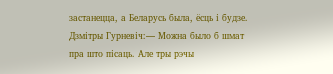застанецца, а Беларусь была, ёсць і будзе. Дзмітры Гурневіч:— Можна было б шмат пра што пісаць. Але тры рэчы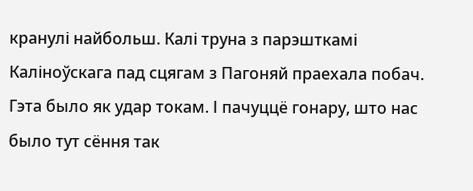кранулі найбольш. Калі труна з парэшткамі Каліноўскага пад сцягам з Пагоняй праехала побач. Гэта было як удар токам. І пачуццё гонару, што нас было тут сёння так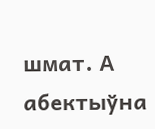шмат. А абектыўна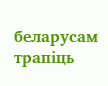беларусам трапіць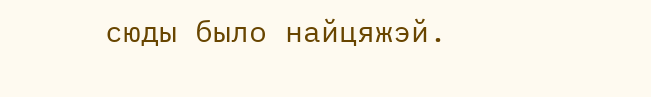сюды было найцяжэй.